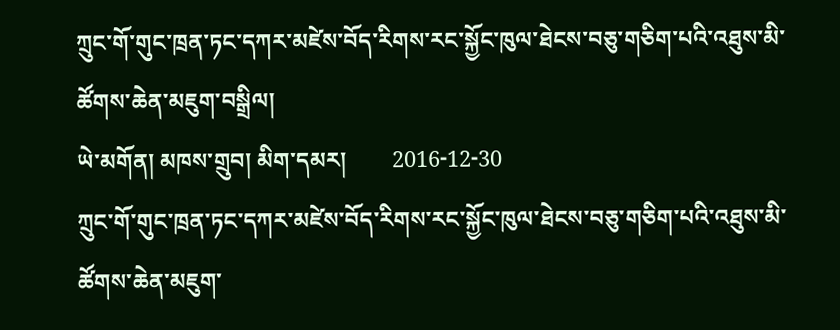ཀྲུང་གོ་གུང་ཁྲན་ཏང་དཀར་མཛེས་བོད་རིགས་རང་སྐྱོང་ཁུལ་ཐེངས་བཅུ་གཅིག་པའི་འཐུས་མི་ཚོགས་ཆེན་མཇུག་བསྒྲིལ།
ཡེ་མགོན། མཁས་གྲུབ། མིག་དམར།        2016-12-30
ཀྲུང་གོ་གུང་ཁྲན་ཏང་དཀར་མཛེས་བོད་རིགས་རང་སྐྱོང་ཁུལ་ཐེངས་བཅུ་གཅིག་པའི་འཐུས་མི་ཚོགས་ཆེན་མཇུག་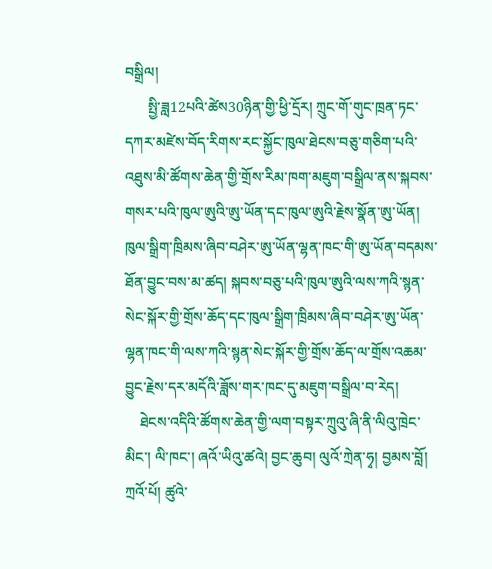བསྒྲིལ།
      སྤྱི་ཟླ12པའི་ཚེས30ཉིན་གྱི་ཕྱི་དྲོར། ཀྲུང་གོ་གུང་ཁྲན་ཏང་དཀར་མཛེས་བོད་རིགས་རང་སྐྱོང་ཁུལ་ཐེངས་བཅུ་གཅིག་པའི་འཐུས་མི་ཚོགས་ཆེན་གྱི་གྲོས་རིམ་ཁག་མཇུག་བསྒྲིལ་ནས་སྐབས་གསར་པའི་ཁུལ་ཨུའི་ཨུ་ཡོན་དང་ཁུལ་ཨུའི་རྗེས་སྣོན་ཨུ་ཡོན། ཁུལ་སྒྲིག་ཁྲིམས་ཞིབ་བཤེར་ཨུ་ཡོན་ལྷན་ཁང་གི་ཨུ་ཡོན་བདམས་ཐོན་བྱུང་བས་མ་ཚད། སྐབས་བཅུ་པའི་ཁུལ་ཨུའི་ལས་ཀའི་སྙན་སེང་སྐོར་གྱི་གྲོས་ཆོད་དང་ཁུལ་སྒྲིག་ཁྲིམས་ཞིབ་བཤེར་ཨུ་ཡོན་ལྷན་ཁང་གི་ལས་ཀའི་སྙན་སེང་སྐོར་གྱི་གྲོས་ཆོད་ལ་གྲོས་འཆམ་བྱུང་རྗེས་དར་མདོའི་ཟློས་གར་ཁང་དུ་མཇུག་བསྒྲིལ་བ་རེད།
    ཐེངས་འདིའི་ཚོགས་ཆེན་གྱི་ལག་བསྟར་ཀྲུའུ་ཞི་ནི་ལིའུ་ཁྲེང་མིང་། ལི་ཁང་། ཞའོ་ཡིའུ་ཚའེ། བྱང་ཆུབ། ལུའོ་ཀྲེན་ཧྭ། བྱམས་བློ། ཀྲའོ་པོ། ཚུའེ་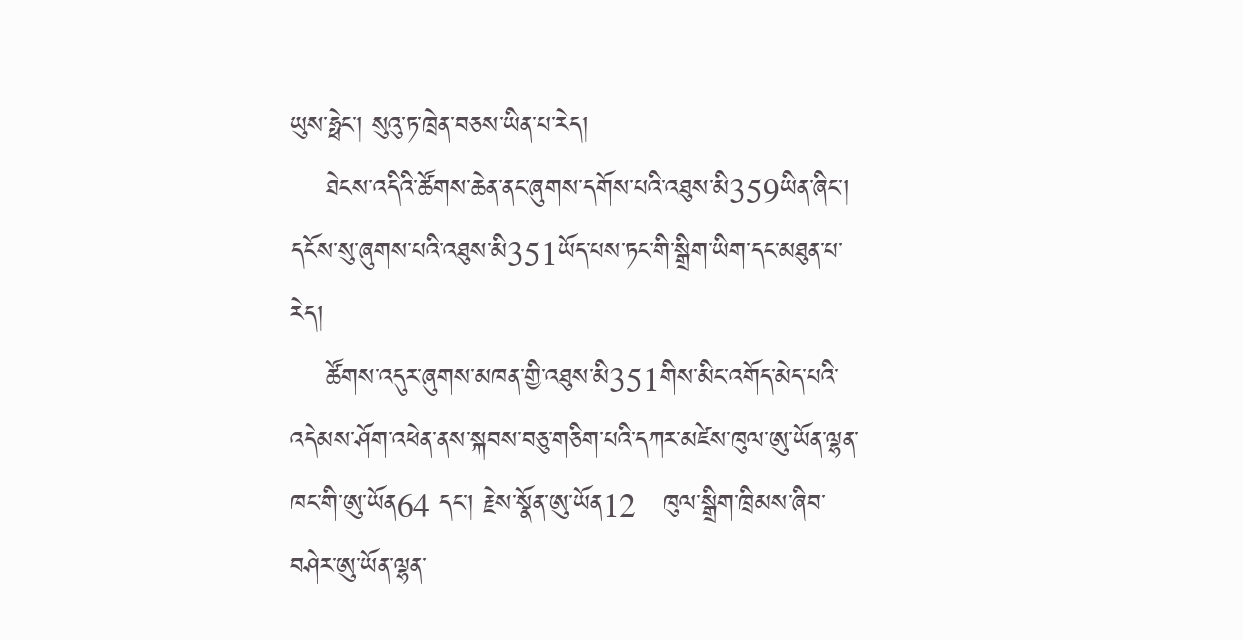ཡུས་ཧྥེང་། སུའུ་ཏ་ཁྲེན་བཅས་ཡིན་པ་རེད།
    ཐེངས་འདིའི་ཚོགས་ཆེན་ནང་ཞུགས་དགོས་པའི་འཐུས་མི359ཡིན་ཞིང་། དངོས་སུ་ཞུགས་པའི་འཐུས་མི351ཡོད་པས་ཏང་གི་སྒྲིག་ཡིག་དང་མཐུན་པ་རེད།
    ཚོགས་འདུར་ཞུགས་མཁན་གྱི་འཐུས་མི351གིས་མིང་འགོད་མེད་པའི་འདེམས་ཤོག་འཕེན་ནས་སྐབས་བཅུ་གཅིག་པའི་དཀར་མཛེས་ཁུལ་ཨུ་ཡོན་ལྷན་ཁང་གི་ཨུ་ཡོན64 དང་། རྗེས་སྣོན་ཨུ་ཡོན12   ཁུལ་སྒྲིག་ཁྲིམས་ཞིབ་བཤེར་ཨུ་ཡོན་ལྷན་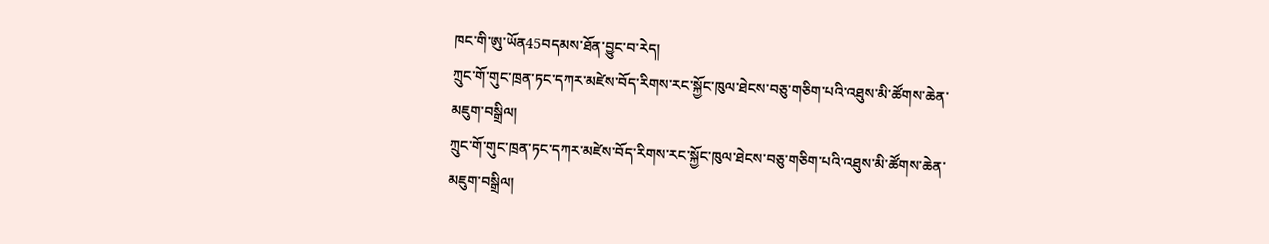ཁང་གི་ཨུ་ཡོན45བདམས་ཐོན་བྱུང་བ་རེད།
ཀྲུང་གོ་གུང་ཁྲན་ཏང་དཀར་མཛེས་བོད་རིགས་རང་སྐྱོང་ཁུལ་ཐེངས་བཅུ་གཅིག་པའི་འཐུས་མི་ཚོགས་ཆེན་མཇུག་བསྒྲིལ།
ཀྲུང་གོ་གུང་ཁྲན་ཏང་དཀར་མཛེས་བོད་རིགས་རང་སྐྱོང་ཁུལ་ཐེངས་བཅུ་གཅིག་པའི་འཐུས་མི་ཚོགས་ཆེན་མཇུག་བསྒྲིལ།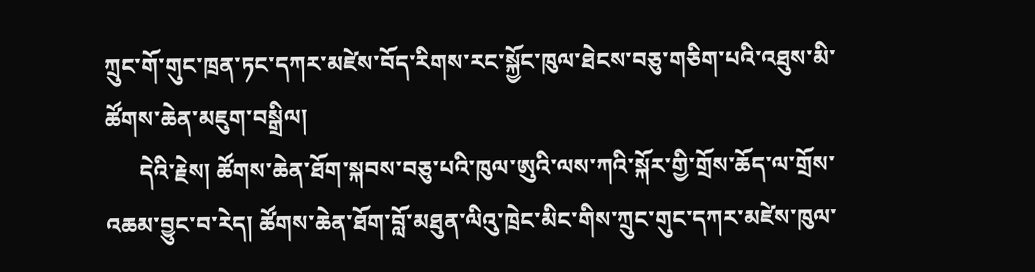ཀྲུང་གོ་གུང་ཁྲན་ཏང་དཀར་མཛེས་བོད་རིགས་རང་སྐྱོང་ཁུལ་ཐེངས་བཅུ་གཅིག་པའི་འཐུས་མི་ཚོགས་ཆེན་མཇུག་བསྒྲིལ།
      དེའི་རྗེས། ཚོགས་ཆེན་ཐོག་སྐབས་བཅུ་པའི་ཁུལ་ཨུའི་ལས་ཀའི་སྐོར་གྱི་གྲོས་ཆོད་ལ་གྲོས་འཆམ་བྱུང་བ་རེད། ཚོགས་ཆེན་ཐོག་བློ་མཐུན་ལིའུ་ཁྲེང་མིང་གིས་ཀྲུང་གུང་དཀར་མཛེས་ཁུལ་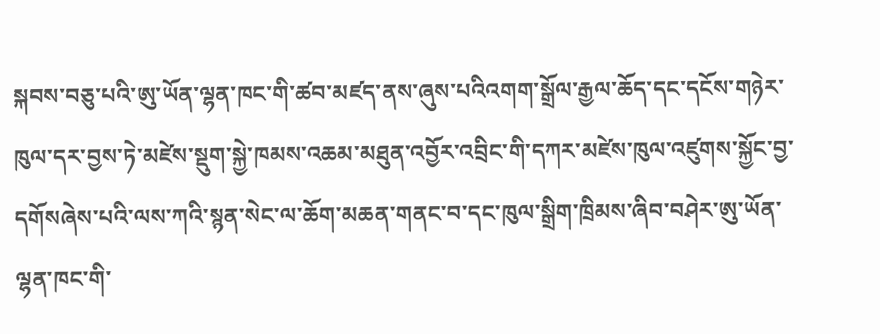སྐབས་བཅུ་པའི་ཨུ་ཡོན་ལྷན་ཁང་གི་ཚབ་མཛད་ནས་ཞུས་པའིའགག་སྒྲོལ་རྒྱལ་ཆོད་དང་དངོས་གཉེར་ཁུལ་དར་བྱས་ཏེ་མཛེས་སྡུག་སྐྱེ་ཁམས་འཆམ་མཐུན་འབྱོར་འབྲིང་གི་དཀར་མཛེས་ཁུལ་འཛུགས་སྐྱོང་བྱ་དགོསཞེས་པའི་ལས་ཀའི་སྙན་སེང་ལ་ཆོག་མཆན་གནང་བ་དང་ཁུལ་སྒྲིག་ཁྲིམས་ཞིབ་བཤེར་ཨུ་ཡོན་ལྷན་ཁང་གི་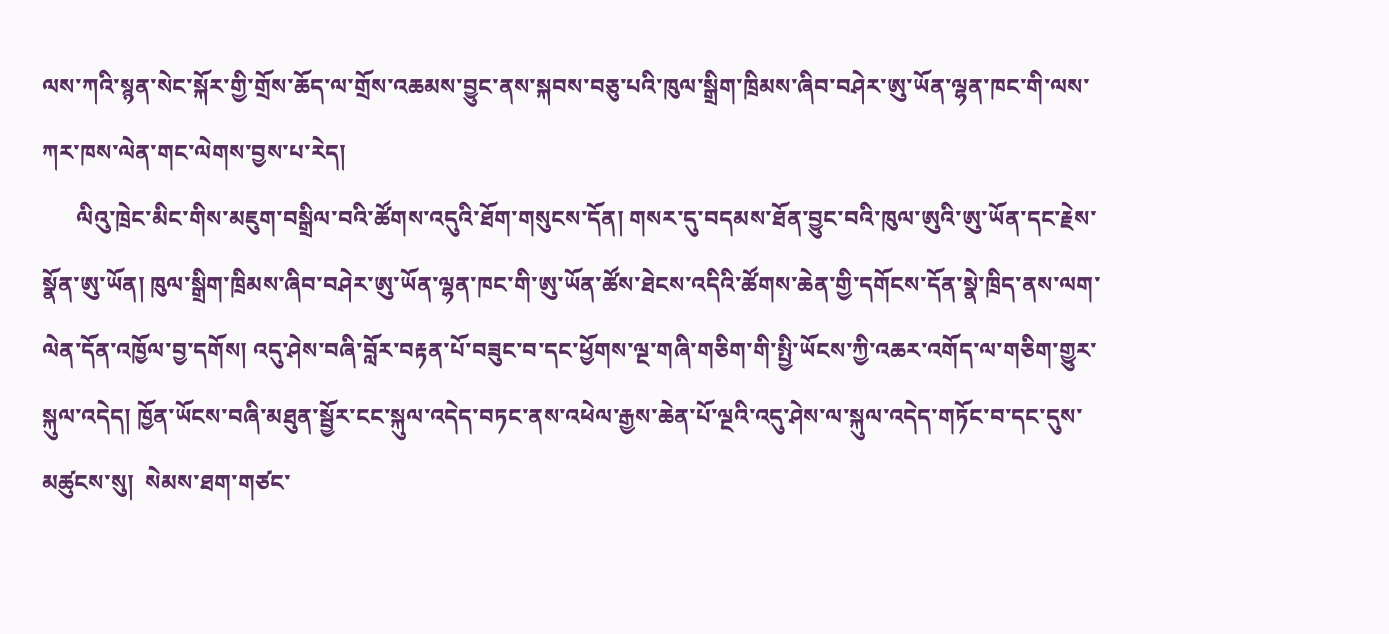ལས་ཀའི་སྙན་སེང་སྐོར་གྱི་གྲོས་ཆོད་ལ་གྲོས་འཆམས་བྱུང་ནས་སྐབས་བཅུ་པའི་ཁུལ་སྒྲིག་ཁྲིམས་ཞིབ་བཤེར་ཨུ་ཡོན་ལྷན་ཁང་གི་ལས་ཀར་ཁས་ལེན་གང་ལེགས་བྱས་པ་རེད།
      ལིའུ་ཁྲེང་མིང་གིས་མཇུག་བསྒྲིལ་བའི་ཚོགས་འདུའི་ཐོག་གསུངས་དོན། གསར་དུ་བདམས་ཐོན་བྱུང་བའི་ཁུལ་ཨུའི་ཨུ་ཡོན་དང་རྗེས་སྣོན་ཨུ་ཡོན། ཁུལ་སྒྲིག་ཁྲིམས་ཞིབ་བཤེར་ཨུ་ཡོན་ལྷན་ཁང་གི་ཨུ་ཡོན་ཚོས་ཐེངས་འདིའི་ཚོགས་ཆེན་གྱི་དགོངས་དོན་སྣེ་ཁྲིད་ནས་ལག་ལེན་དོན་འཁྱོལ་བྱ་དགོས། འདུ་ཤེས་བཞི་བློར་བརྟན་པོ་བཟུང་བ་དང་ཕྱོགས་ལྔ་གཞི་གཅིག་གི་སྤྱི་ཡོངས་ཀྱི་འཆར་འགོད་ལ་གཅིག་གྱུར་སྐུལ་འདེད། ཁྱོན་ཡོངས་བཞི་མཐུན་སྦྱོར་ངང་སྐུལ་འདེད་བཏང་ནས་འཕེལ་རྒྱས་ཆེན་པོ་ལྔའི་འདུ་ཤེས་ལ་སྐུལ་འདེད་གཏོང་བ་དང་དུས་མཚུངས་སུ།  སེམས་ཐག་གཙང་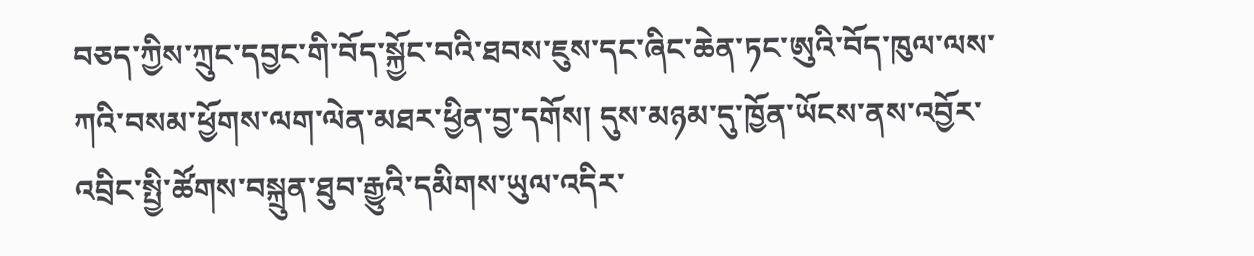བཅད་ཀྱིས་ཀྲུང་དབྱང་གི་བོད་སྐྱོང་བའི་ཐབས་ཇུས་དང་ཞིང་ཆེན་ཏང་ཨུའི་བོད་ཁུལ་ལས་ཀའི་བསམ་ཕྱོགས་ལག་ལེན་མཐར་ཕྱིན་བྱ་དགོས། དུས་མཉམ་དུ་ཁྱོན་ཡོངས་ནས་འབྱོར་འབྲིང་སྤྱི་ཚོགས་བསྐྲུན་ཐུབ་རྒྱུའི་དམིགས་ཡུལ་འདིར་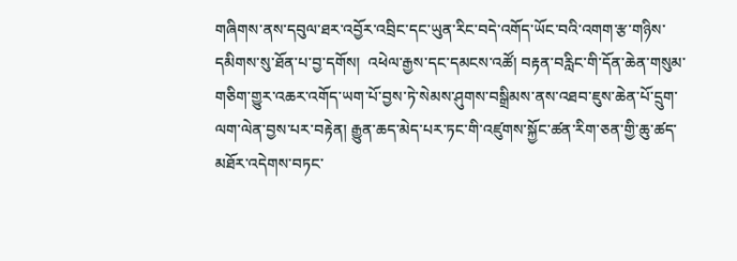གཞིགས་ནས་དབུལ་ཐར་འབྱོར་འབྲིང་དང་ཡུན་རིང་བདེ་འགོད་ཡོང་བའི་འགག་རྩ་གཉིས་དམིགས་སུ་ཐོན་པ་བྱ་དགོས།  འཕེལ་རྒྱས་དང་དམངས་འཚོ། བརྟན་བརླིང་གི་དོན་ཆེན་གསུམ་གཅིག་གྱུར་འཆར་འགོད་ཡག་པོ་བྱས་ཏེ་སེམས་ཤུགས་བསྒྲིམས་ནས་འཐབ་ཇུས་ཆེན་པོ་དྲུག་ལག་ལེན་བྱས་པར་བརྟེན། རྒྱུན་ཆད་མེད་པར་ཏང་གི་འཛུགས་སྐྱོང་ཚན་རིག་ཅན་གྱི་ཆུ་ཚད་མཐོར་འདེགས་བཏང་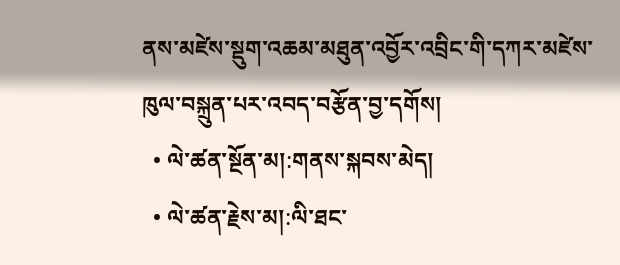ནས་མཛེས་སྡུག་འཆམ་མཐུན་འབྱོར་འབྲིང་གི་དཀར་མཛེས་ཁུལ་བསྐྲུན་པར་འབད་བརྩོན་བྱ་དགོས།
  • ལེ་ཚན་སྔོན་མ།:གནས་སྐབས་མེད།
  • ལེ་ཚན་རྗེས་མ།:ལི་ཐང་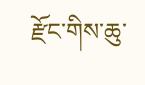རྫོང་གིས་ཆུ་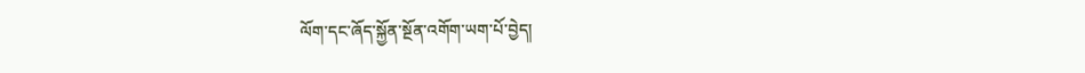ལོག་དང་ཞོད་སྐྱོན་སྔོན་འགོག་ཡག་པོ་བྱེད།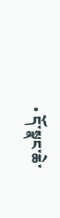• དོ་སྣང་ཆེ་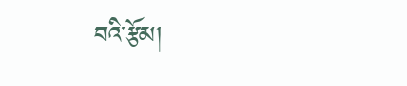བའི་རྩོམ།